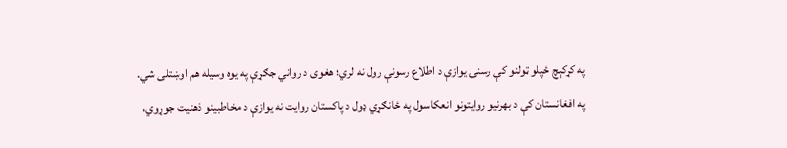په کړکېچ ځپلو ټولنو کې رسنۍ یوازې د اطلاع رسونې رول نه لري؛ هغوی د رواني جګړې په یوه وسیله هم اوښتلی شي.
په افغانستان کې د بهرنیو روایتونو انعکاسول په ځانګړي ډول د پاکستان روایت نه یوازې د مخاطبینو ذهنیت جوړوي،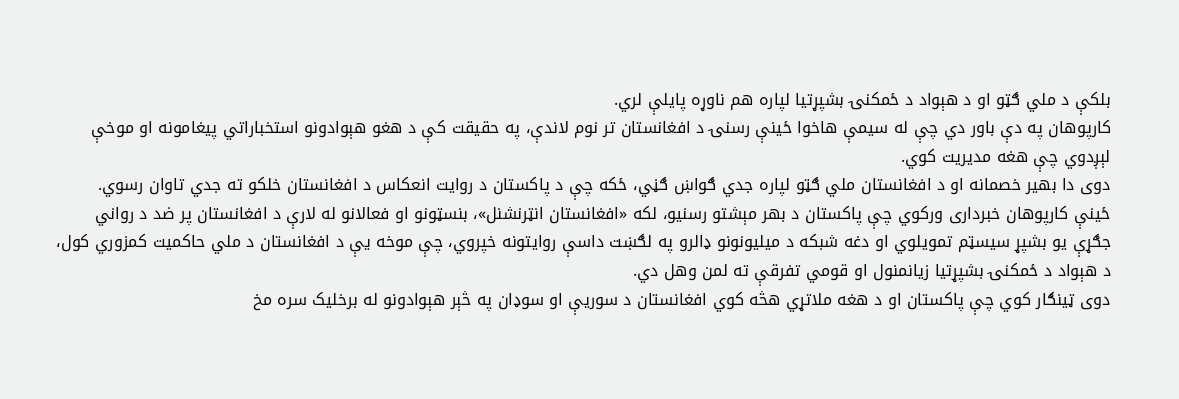بلکې د ملي ګټو او د هېواد د ځمکنۍ بشپړتیا لپاره هم ناوړه پایلې لري.
کارپوهان په دې باور دي چې له سیمې هاخوا ځينې رسنۍ د افغانستان تر نوم لاندې، په حقیقت کې د هغو هېوادونو استخباراتي پیغامونه او موخې لېږدوي چې هغه مدیریت کوي.
دوی دا بهیر خصمانه او د افغانستان ملي ګټو لپاره جدي ګواښ ګڼي، ځکه چې د پاکستان د روایت انعکاس د افغانستان خلکو ته جدي تاوان رسوي.
ځینې کارپوهان خبرداری ورکوي چې پاکستان د بهر مېشتو رسنیو، لکه «افغانستان انټرنشنل»، بنسټونو او فعالانو له لارې د افغانستان پر ضد د رواني جګړې یو بشپړ سیسټم تمویلوي او دغه شبکه د میلیونونو ډالرو په لګښت داسې روایتونه خپروي، چې موخه یې د افغانستان د ملي حاکمیت کمزوري کول، د هېواد د ځمکنۍ بشپړتیا زیانمنول او قومي تفرقې ته لمن وهل دي.
دوی ټینګار کوي چې پاکستان او د هغه ملاتړي هڅه کوي افغانستان د سوریې او سوډان په څېر هېوادونو له برخلیک سره مخ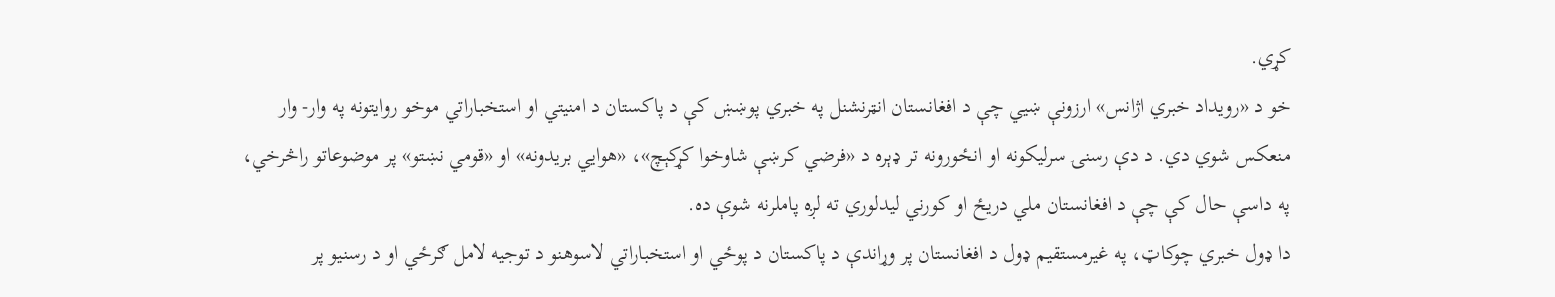کړي.
خو د «رویداد خبري اژانس» ارزونې ښيي چې د افغانستان انټرنشنل په خبري پوښښ کې د پاکستان د امنیتي او استخباراتي موخو روایتونه په وار- وار منعکس شوي دي. د دې رسنۍ سرلیکونه او انځورونه تر ډېره د «فرضي کرښې شاوخوا کړکېچ»، «هوايي بریدونه» او «قومي نښتو» پر موضوعاتو راڅرخي، په داسې حال کې چې د افغانستان ملي دریځ او کورني لیدلوري ته لږه پاملرنه شوې ده.
دا ډول خبري چوکاټ، په غیرمستقیم ډول د افغانستان پر وړاندې د پاکستان د پوځي او استخباراتي لاسوهنو د توجیه لامل ګرځي او د رسنیو پر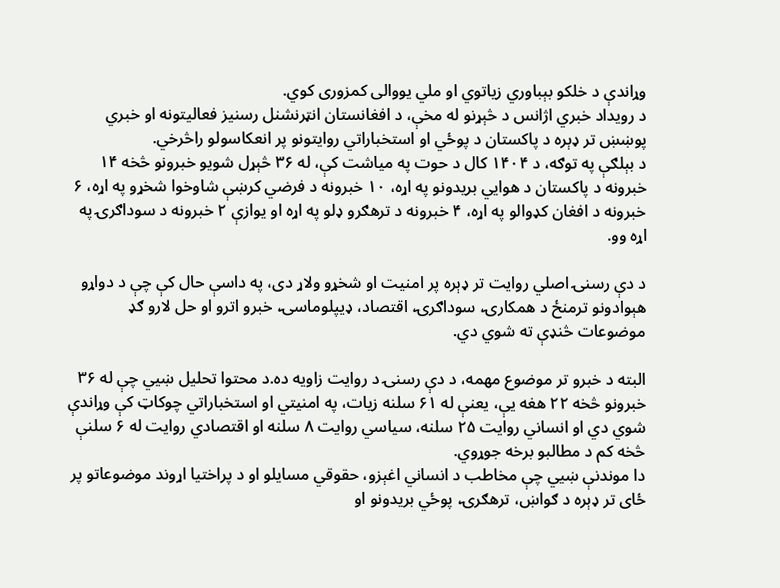وړاندې د خلکو بېباوري زیاتوي او ملي یووالی کمزوری کوي.
د رویداد خبري اژانس د څېړنو له مخې، د افغانستان انټرنشنل رسنیز فعالیتونه او خبري پوښښ تر ډېره د پاکستان د پوځي او استخباراتي روایتونو پر انعکاسولو راڅرخي.
د بېلګې په توګه، د ۱۴۰۴ کال د حوت په میاشت کې، له ۳۶ څېړل شویو خبرونو څخه ۱۴ خبرونه د پاکستان د هوايي بریدونو په اړه، ۱۰ خبرونه د فرضي کرښې شاوخوا شخړو په اړه، ۶ خبرونه د افغان کډوالو په اړه، ۴ خبرونه د ترهګرو ډلو په اړه او یوازې ۲ خبرونه د سوداګرۍ په اړه وو.

د دې رسنۍ اصلي روایت تر ډېره پر امنیت او شخړو ولاړ دی، په داسې حال کې چې د دواړو هېوادونو ترمنځ د همکارۍ، سوداګرۍ، اقتصاد، ډیپلوماسۍ، خبرو اترو او حل لارو ګډ موضوعات څنډې ته شوي دي.

البته د خبرو تر موضوع مهمه، د دې رسنۍ د روايت زاویه ده.د محتوا تحلیل ښيي چې له ۳۶ خبرونو څخه ۲۲ هغه يې، یعنې له ۶۱ سلنه زیات، په امنیتي او استخباراتي چوکاټ کې وړاندې شوي دي او انساني روایت ۲۵ سلنه، سیاسي روایت ۸ سلنه او اقتصادي روایت له ۶ سلنې څخه کم د مطالبو برخه جوړوي.
دا موندنې ښيي چې مخاطب د انساني اغېزو، حقوقي مسايلو او د پراختیا اړوند موضوعاتو پر ځای تر ډېره د ګواښ، ترهګرۍ، پوځي بریدونو او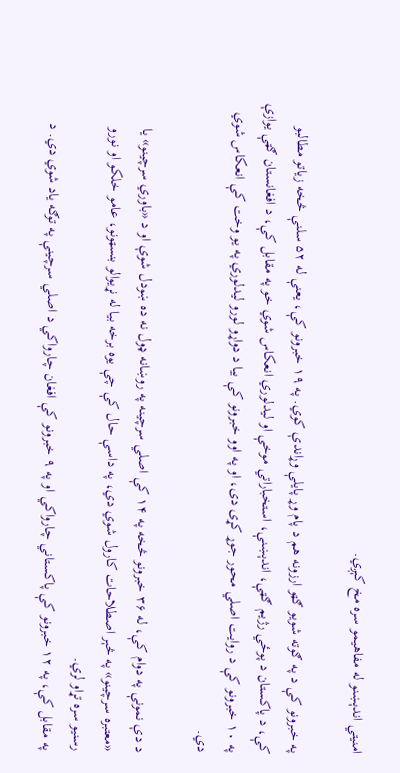امنیتي اندېښنو له مفاهیمو سره مخ کېږي.

په خبرونو کې د په ګوته شویو ګټو ارزونه هم د پام وړ پایلې وړاندې کوي. په ۱۹ خبرونو کې، یعنې له ۵۲ سلنې څخه زیاتو مطالبو کې، د پاکستان د پوځي رژیم ګټې، اندېښنې، استخباراتي موخې او لیدلوري انعکاس شوي خو په مقابل کې، د افغانستان ګټې یوازې په ۱۰ خبرونو کې د روایت اصلي محور جوړ کړی دی، او په اوو خبرونو کې بیا د دواړو لورو لیدلوري په یو وخت کې انعکاس شوي دي.

د دې نمونې په دوام کې، له ۳۶ خبرونو څخه په ۱۴ کې اصلي سرچینه په روښانه ډول نه ده ښودل شوې او د «باوري سرچینو» یا «معتبره سرچینو» په څېر اصطلاحات کارول شوي دي، په داسې حال کې چې یوه برخه بیا له نړیوالو بنسټونو، عامو خلکو او نورو رسنیو سره تړاو لري.
په مقابل کې، په ۱۲ خبرونو کې پاکستاني چارواکي او په ۹ خبرونو کې افغان چارواکي د اصلي سرچینې په توګه یاد شوي دي. د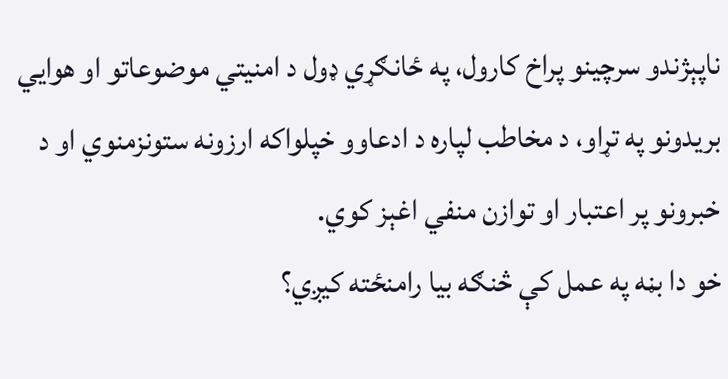ناپېژندو سرچینو پراخ کارول، په ځانګړي ډول د امنیتي موضوعاتو او هوايي بریدونو په تړاو، د مخاطب لپاره د ادعاوو خپلواکه ارزونه ستونزمنوي او د خبرونو پر اعتبار او توازن منفي اغېز کوي.
خو دا بڼه په عمل کې څنګه بیا رامنځته کیږي؟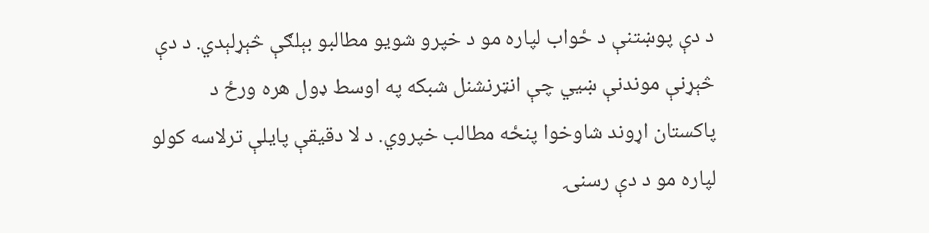د دې پوښتنې د ځواب لپاره مو د خپرو شویو مطالبو بېلګې څېړلېدي. د دې څېړنې موندنې ښيي چې انټرنشنل شبکه په اوسط ډول هره ورځ د پاکستان اړوند شاوخوا پنځه مطالب خپروي. د لا دقیقې پایلې ترلاسه کولو لپاره مو د دې رسنۍ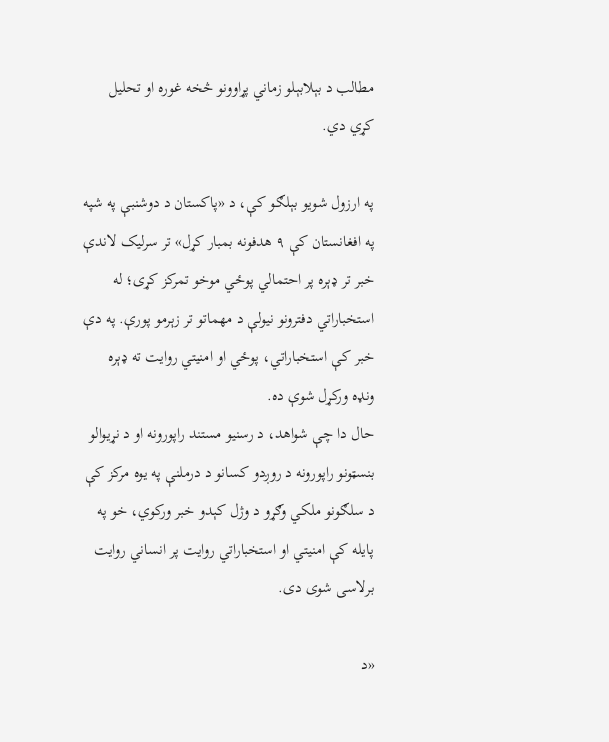مطالب د بېلابېلو زماني پړاوونو څخه غوره او تحليل کړي دي.

په ارزول شویو بېلګو کې، د «پاکستان د دوشنبې په شپه په افغانستان کې ۹ هدفونه بمبار کړل» تر سرلیک لاندې خبر تر ډېره پر احتمالي پوځي موخو تمرکز کړی؛ له استخباراتي دفترونو نیولې د مهماتو تر زېرمو پورې. په دې خبر کې استخباراتي، پوځي او امنیتي روایت ته ډېره ونډه ورکړل شوې ده.
حال دا چې شواهد، د رسنیو مستند راپورونه او د نړیوالو بنسټونو راپورونه د روږدو کسانو د درملنې په یوه مرکز کې د سلګونو ملکي وګړو د وژل کېدو خبر ورکوي، خو په پایله کې امنیتي او استخباراتي روایت پر انساني روایت برلاسی شوی دی.

«د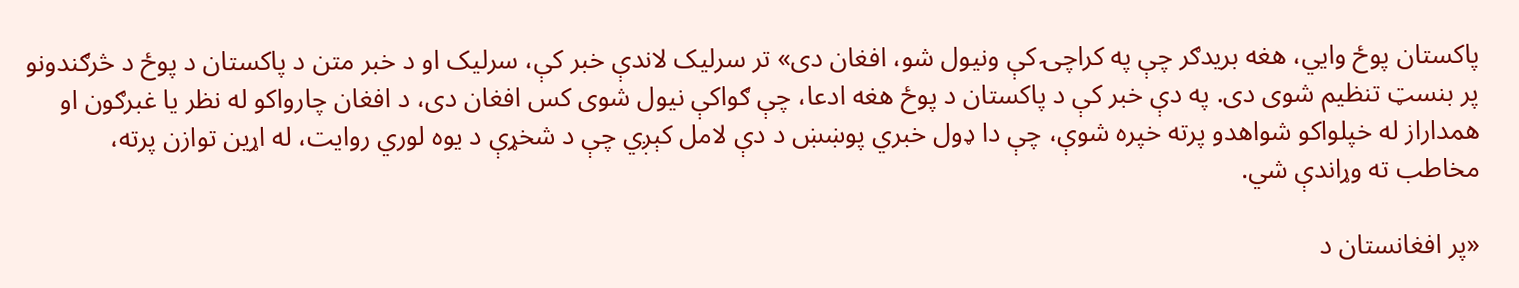پاکستان پوځ وایي، هغه بریدګر چې په کراچۍ کې ونیول شو، افغان دی» تر سرلیک لاندې خبر کې، سرلیک او د خبر متن د پاکستان د پوځ د څرګندونو پر بنسټ تنظيم شوی دی. په دې خبر کې د پاکستان د پوځ هغه ادعا، چې ګواکې نیول شوی کس افغان دی، د افغان چارواکو له نظر یا غبرګون او همداراز له خپلواکو شواهدو پرته خپره شوې، چې دا ډول خبري پوښښ د دې لامل کېږي چې د شخړې د یوه لوري روایت، له اړین توازن پرته، مخاطب ته وړاندې شي.

«پر افغانستان د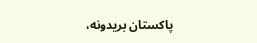پاکستان بریدونه،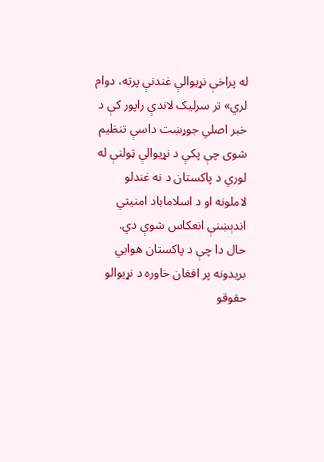له پراخې نړیوالې غندنې پرته، دوام لري» تر سرلیک لاندې راپور کې د خبر اصلي جوړښت داسې تنظیم شوی چې پکې د نړیوالې ټولنې له لوري د پاکستان د نه غندلو لاملونه او د اسلاماباد امنیتي اندېښنې انعکاس شوې دي.
حال دا چې د پاکستان هوايي بریدونه پر افغان خاوره د نړیوالو حقوقو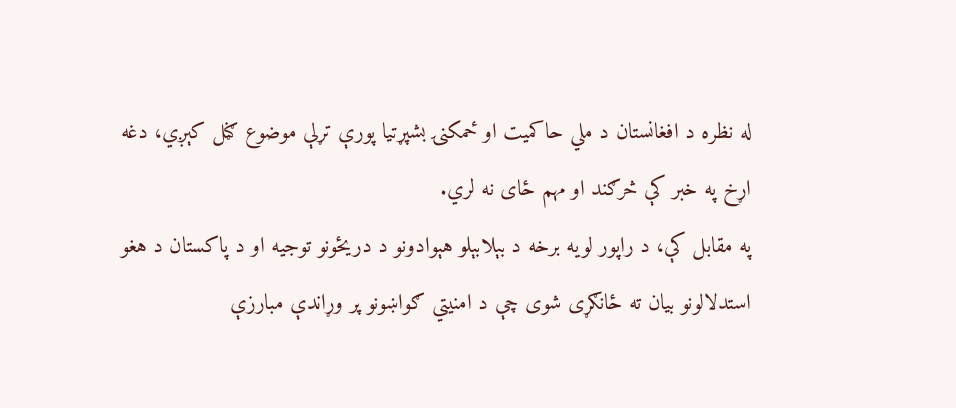له نظره د افغانستان د ملي حاکمیت او ځمکنۍ بشپړتیا پورې تړلې موضوع ګڼل کېږي، دغه اړخ په خبر کې څرګند او مهم ځای نه لري.
په مقابل کې، د راپور لویه برخه د بېلابېلو هېوادونو د دریځونو توجیه او د پاکستان د هغو استدلالونو بیان ته ځانګړی شوی چې د امنیتي ګواښونو پر وړاندې مبارزې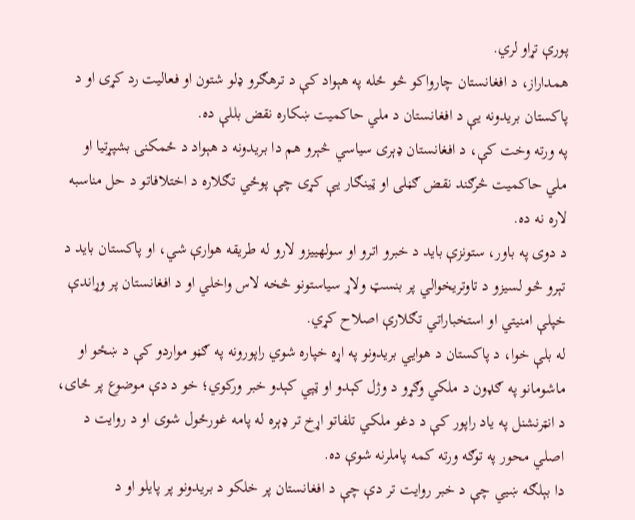پورې تړاو لري.
همداراز، د افغانستان چارواکو څو ځله په هېواد کې د ترهګرو ډلو شتون او فعالیت رد کړی او د پاکستان بریدونه یې د افغانستان د ملي حاکمیت ښکاره نقض بللې ده.
په ورته وخت کې، د افغانستان ډېری سیاسي څېرو هم دا بریدونه د هېواد د ځمکنۍ بشپړتیا او ملي حاکمیت څرګند نقض ګڼلی او ټینګار یې کړی چې پوځي تګلاره د اختلافاتو د حل مناسبه لاره نه ده.
د دوی په باور، ستونزې باید د خبرو اترو او سولهییزو لارو له طريقه هوارې شي، او پاکستان باید د تېرو څو لسیزو د تاوتریخوالي پر بنسټ ولاړ سیاستونو څخه لاس واخلي او د افغانستان پر وړاندې خپلې امنیتي او استخباراتي تګلارې اصلاح کړي.
له بلې خوا، د پاکستان د هوايي بریدونو په اړه خپاره شوي راپورونه په ګڼو مواردو کې د ښځو او ماشومانو په ګډون د ملکي وګړو د وژل کېدو او ټپي کېدو خبر ورکوي؛ خو د دې موضوع پر ځای، د انټرنشنل په یاد راپور کې د دغو ملکي تلفاتو اړخ تر ډېره له پامه غورځول شوی او د روایت د اصلي محور په توګه ورته کمه پاملرنه شوې ده.
دا بېلګه ښيي چې د خبر روایت تر دې چې د افغانستان پر خلکو د بریدونو پر پایلو او د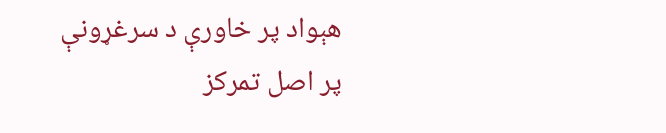هېواد پر خاورې د سرغړونې پر اصل تمرکز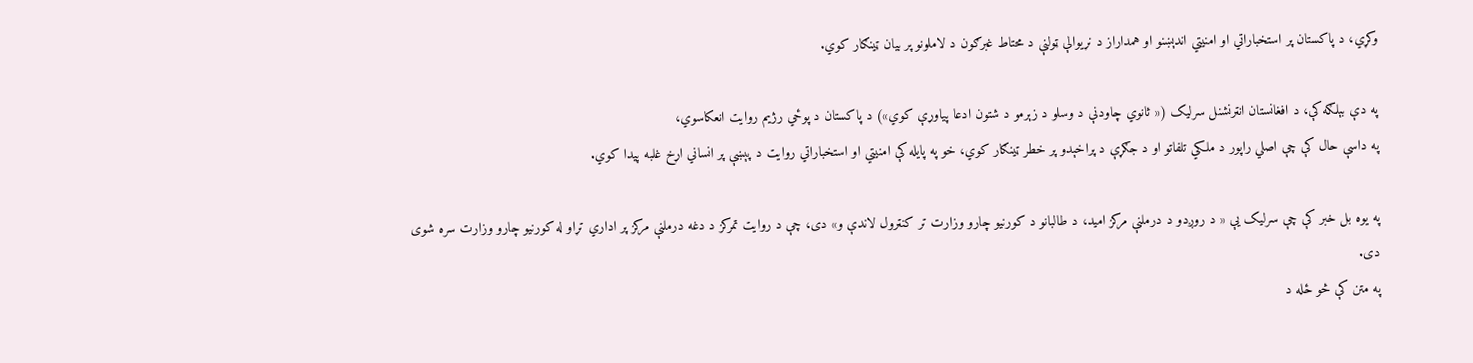وکړي، د پاکستان پر استخباراتي او امنیتي اندېښنو او همداراز د نړیوالې ټولنې د محتاط غبرګون د لاملونو پر بیان ټینګار کوي.

په دې بېلګه کې، د افغانستان انټرنشنل سرلیک (« ثانوي چاودنې د وسلو د زېرمو د شتون ادعا پیاوړې کوي») د پاکستان د پوځي رژیم روایت انعکاسوي،
په داسې حال کې چې اصلي راپور د ملکي تلفاتو او د جګړې د پراخېدو پر خطر ټینګار کوي، خو په پایله کې امنیتي او استخباراتي روایت د پېښې پر انساني اړخ غلبه پیدا کوي.

په یوه بل خبر کې چې سرلیک یې « د روږدو د درملنې مرکز اميد، د طالبانو د کورنیو چارو وزارت تر کنټرول لاندې و» دی، چې د روایت تمرکز د دغه درملنې مرکز پر اداري تړاو له کورنیو چارو وزارت سره شوی دی.
په متن کې څو ځله د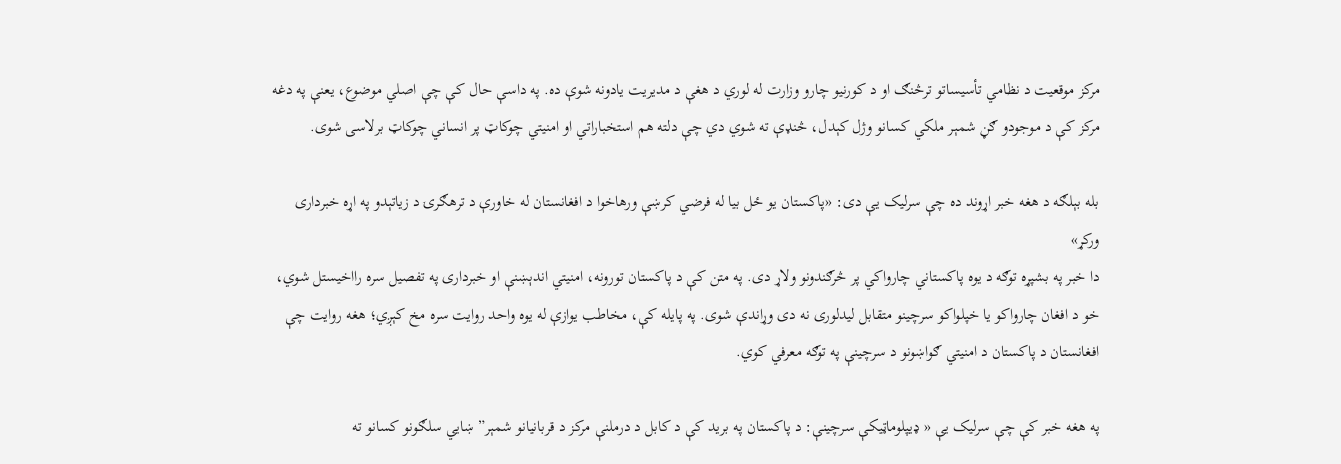مرکز موقعیت د نظامي تأسیساتو ترڅنګ او د کورنیو چارو وزارت له لوري د هغې د مدیریت یادونه شوې ده. په داسې حال کې چې اصلي موضوع، یعنې په دغه مرکز کې د موجودو ګڼ شمېر ملکي کسانو وژل کېدل، څنډې ته شوي دي چې دلته هم استخباراتي او امنیتي چوکاټ پر انساني چوکاټ برلاسی شوی.

بله بېلګه د هغه خبر اړوند ده چې سرلیک یې دی: «پاکستان یو ځل بیا له فرضي کرښې ورهاخوا د افغانستان له خاورې د ترهګرۍ د زیاتېدو په اړه خبرداری ورکړ»
دا خبر په بشپړه توګه د یوه پاکستاني چارواکي پر څرګندونو ولاړ دی. په متن کې د پاکستان تورونه، امنیتي اندېښنې او خبرداری په تفصیل سره رااخیستل شوي، خو د افغان چارواکو یا خپلواکو سرچینو متقابل لیدلوری نه دی وړاندې شوی. په پایله کې، مخاطب یوازې له يوه واحد روايت سره مخ کېږي؛ هغه روایت چې افغانستان د پاکستان د امنیتي ګواښونو د سرچینې په توګه معرفي کوي.

په هغه خبر کې چې سرلیک یې « ډیپلوماټیکې سرچینې: د پاکستان په برید کې د کابل د درملنې مرکز د قربانیانو شمېر” ښايي سلګونو کسانو ته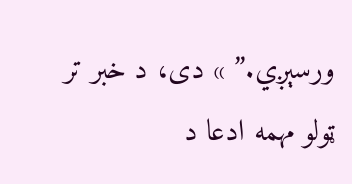ورسېږي.” » دی، د خبر تر ټولو مهمه ادعا د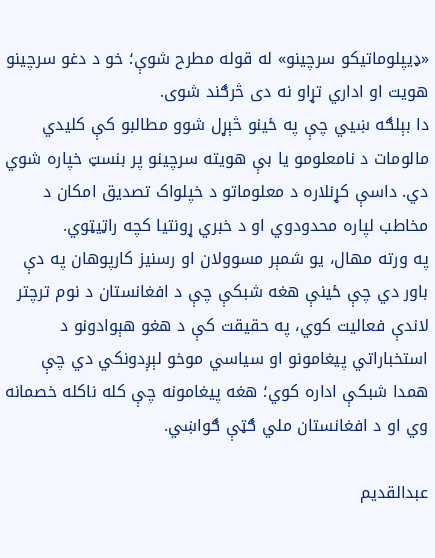«ډیپلوماتیکو سرچینو» له قوله مطرح شوې؛ خو د دغو سرچینو هویت او اداري تړاو نه دی څرګند شوی.
دا بېلګه ښيي چې په ځینو څېړل شوو مطالبو کې کلیدي مالومات د نامعلومو یا بې هويته سرچینو پر بنسټ خپاره شوي دي. داسې کړنلاره د معلوماتو د خپلواک تصدیق امکان د مخاطب لپاره محدودوي او د خبري ړونتیا کچه راټیټوي.
په ورته مهال، یو شمېر مسوولان او رسنیز کارپوهان په دې باور دي چې ځینې هغه شبکې چې د افغانستان د نوم ترچتر لاندې فعالیت کوي، په حقیقت کې د هغو هېوادونو د استخباراتي پیغامونو او سیاسي موخو لېږدونکي دي چې همدا شبکې اداره کوي؛ هغه پیغامونه چې کله ناکله خصمانه وي او د افغانستان ملي ګټې ګواښي.

عبدالقدیم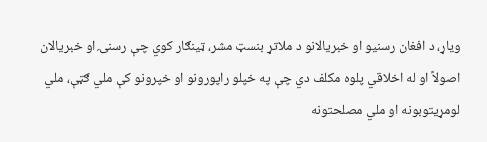ویاړ، د افغان رسنیو او خبریالانو د ملاتړ بنسټ مشر، ټینګار کوي چې رسنۍ او خبریالان اصولاً او له اخلاقي پلوه مکلف دي چې په خپلو راپورونو او خپرونو کې ملي ګټې، ملي لومړیتوبونه او ملي مصلحتونه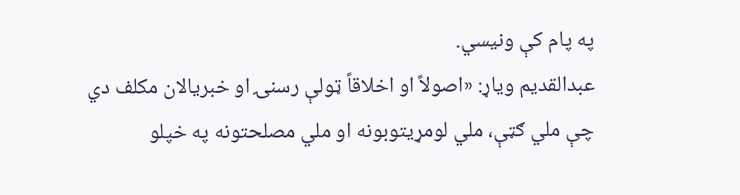په پام کې ونیسي.
عبدالقدیم ویاړ: «اصولاً او اخلاقاً ټولې رسنۍ او خبریالان مکلف دي چې ملي ګټې، ملي لومړیتوبونه او ملي مصلحتونه په خپلو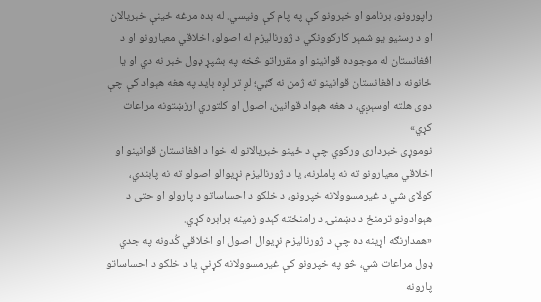راپورونو، برنامو او خبرونو کې په پام کې ونیسي. له بده مرغه ځینې خبریالان او د رسنیو یو شمېر کارکوونکي د ژورنالیزم له اصولو، اخلاقي معیارونو او د افغانستان له موجوده قوانینو او مقرراتو څخه په بشپړ ډول خبر نه دي او یا ځانونه د افغانستان قوانینو ته ژمن نه ګڼي؛ لږ تر لږه باید په هغه هېواد کې چې دوی هلته اوسېږي، د هغه هېواد قوانین، اصول او کلتوري ارزښتونه مراعات کړي»
نوموړی خبرداری ورکوي چې د ځینو خبریالانو له خوا د افغانستان قوانینو او اخلاقي معیارونو ته نه پاملرنه، یا د ژورنالیزم نړیوالو اصولو ته نه پابندي، کولای شي د غیرمسوولانه خپرونو، د خلکو د احساساتو د پارولو او حتی د هېوادونو ترمنځ د دښمنۍ د رامنځته کېدو زمینه برابره کړي.
«همدارنګه اړینه ده چې د ژورنالیزم نړیوال اصول او اخلاقي کُدونه په جدي ډول مراعات شي، څو په خپرونو کې غیرمسوولانه کړنې یا د خلکو د احساساتو پارونه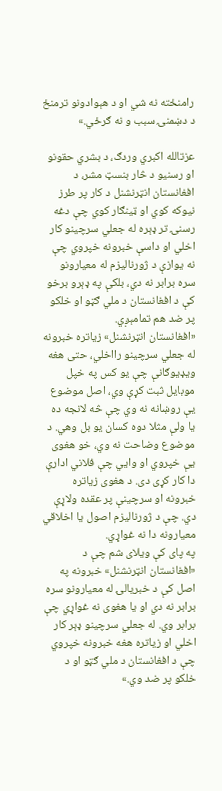رامنځته نه شي او د هېوادونو ترمنځ د دښمنۍ سبب و نه ګرځي.»

عزتالله اکبري وردګ، د بشري حقونو او رسنیو د څار بنسټ مشر، د افغانستان انټرنشنل د کار پر طرز نیوکه کوي او ټینګار کوي چې دغه رسنۍ تر ډېره له جعلي سرچینو کار اخلي او داسې خبرونه خپروي چې نه یوازې د ژورنالیزم له معیارونو سره برابر نه دي، بلکې په ډېرو برخو کې د افغانستان د ملي ګټو او خلکو پر ضد هم تمامېږي.
«افغانستان انټرنشنل» زیاتره خبرونه له جعلي سرچینو رااخلي، حتی هغه ویډیوګانې چې یو کس په خپل موبایل ثبت کړې وي، اصل موضوع یې روښانه نه وي چې څه لانجه ده یا ولې مثلا دوه کسان یو بل وهي. د موضوع وضاحت نه وي، خو هغوی یې خپروي او وایي چې فلاني ادارې دا کار کړی دی. د هغوی زیاتره خبرونه او سرچینې پر عقده ولاړې دي. چې د ژورنالیزم اصول یا اخلاقي معیارونه دا نه غواړي.
په پای کې ویلای شم چې د «افغانستان انټرنشنل» خبرونه په اصل کې د خبریالۍ له معیارونو سره برابر نه دي او یا هغوی نه غواړي چې برابر وي. له جعلي سرچینو ډېر کار اخلي او زیاتره هغه خبرونه خپروي چې د افغانستان د ملي ګټو او د خلکو پر ضد وي.»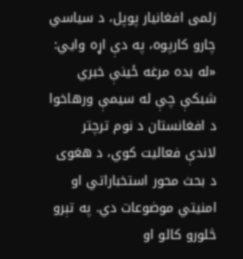زلمی افغانیار پوپل، د سیاسي چارو کارپوه، په دې اړه وايي:
«له بده مرغه ځینې خبري شبکې چې له سيمې ورهاخوا د افغانستان د نوم ترچتر لاندې فعالیت کوي، د هغوی د بحث محور استخباراتي او امنیتي موضوعات دي. په تېرو څلورو کالو او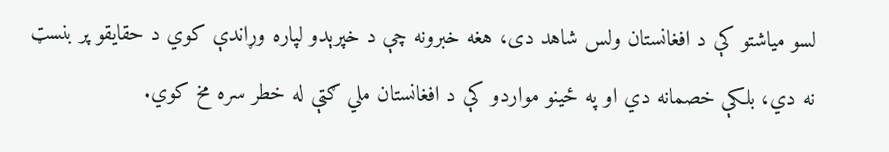لسو میاشتو کې د افغانستان ولس شاهد دی، هغه خبرونه چې د خپرېدو لپاره وړاندې کوي د حقایقو پر بنسټ نه دي، بلکې خصمانه دي او په ځینو مواردو کې د افغانستان ملي ګټې له خطر سره مخ کوي.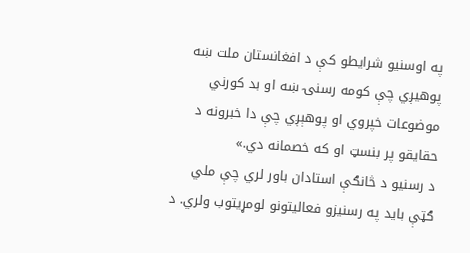په اوسنيو شرايطو کې د افغانستان ملت ښه پوهيږي چې کومه رسنۍ ښه او بد کورني موضوعات خپروي او پوهېږي چې دا خبرونه د حقایقو پر بنسټ او که خصمانه دي.»
د رسنیو د څانګې استادان باور لري چې ملي ګټې باید په رسنیزو فعالیتونو لومړیتوب ولري. د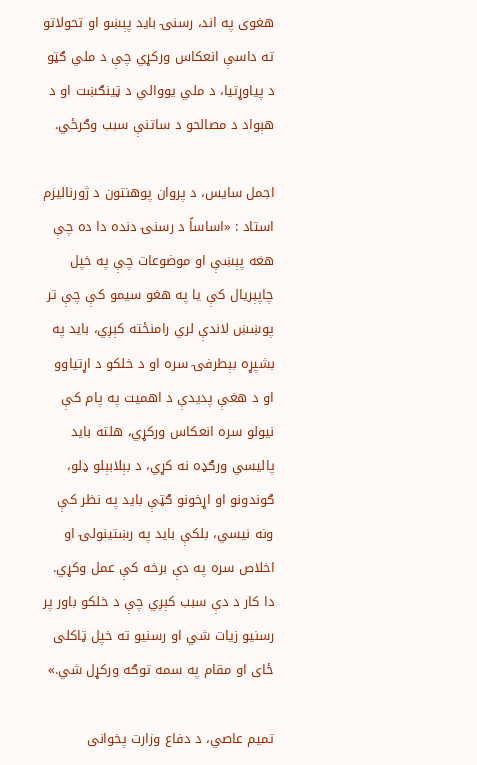هغوی په اند، رسنۍ باید پېښو او تحولاتو ته داسې انعکاس ورکړي چې د ملي ګټو د پیاوړتیا، د ملي یووالي د ټینګښت او د هېواد د مصالحو د ساتنې سبب وګرځي.

اجمل سایس، د پروان پوهنتون د ژورنالیزم استاد : «اساساً د رسنۍ دنده دا ده چې هغه پېښې او موضوعات چې په خپل چاپېریال کې یا په هغو سیمو کې چې تر پوښښ لاندې لري رامنځته کېږي، باید په بشپړه بېطرفۍ سره او د خلکو د اړتیاوو او د هغې پدیدې د اهمیت په پام کې نیولو سره انعکاس ورکړي، هلته باید پالیسي ورګډه نه کړي، د بېلابېلو ډلو، ګوندونو او اړخونو ګټې باید په نظر کې ونه نیسي، بلکې باید په رښتینولۍ او اخلاص سره په دې برخه کې عمل وکړي. دا کار د دې سبب کېږي چې د خلکو باور پر رسنیو زیات شي او رسنیو ته خپل ټاکلی ځای او مقام په سمه توګه ورکړل شي.»

تمیم عاصي، د دفاع وزارت پخوانی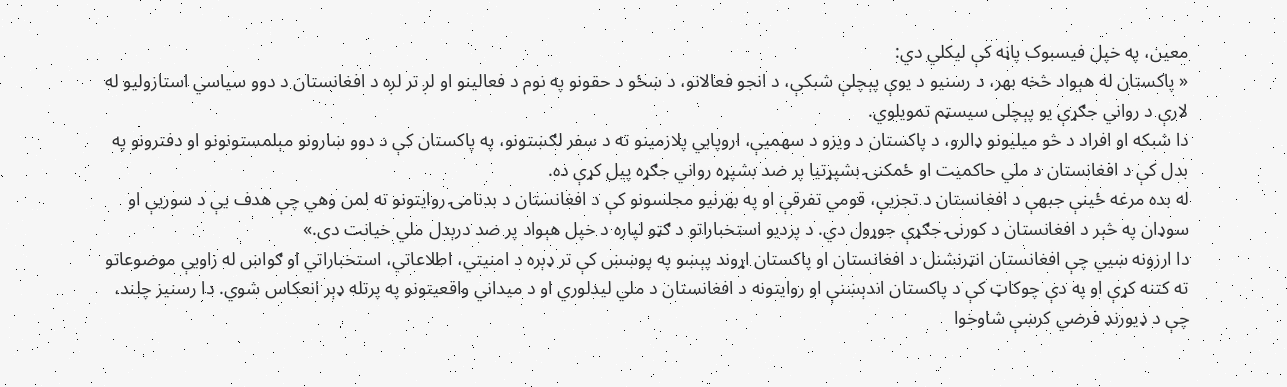معین، په خپل فیسبوک پاڼه کې لیکلي دي:
« پاکستان له هېواد څخه بهر، د رسنیو د یوې پېچلې شبکې، د انجو فعالانو، د ښځو د حقونو په نوم د فعالینو او لږ تر لږه د افغانستان د دوو سیاسي استازولیو له لارې د رواني جګړې یو پېچلی سيسټم تمویلوي.
دا شبکه او افراد د څو میلیونو ډالرو، د پاکستان د ویزو د سهمیې، اروپايي پلازمينو ته د سفر لګښتونو، په پاکستان کې د دوو ښارونو مېلمستونونو او دفترونو په بدل کې د افغانستان د ملي حاکمیت او ځمکنۍ بشپړتیا پر ضد بشپړه رواني جګړه پیل کړې ده.
له بده مرغه ځینې جبهې د افغانستان د تجزیې، قومي تفرقې او په بهرنیو مجلسونو کې د افغانستان د بدنامۍ روایتونو ته لمن وهي چې هدف یې د سوریې او سوډان په څېر د افغانستان د کورنۍ جګړې جوړول دي. د پردیو استخباراتو د ګټو لپاره د خپل هېواد پر ضد درېدل ملي خیانت دی.»
دا ارزونه ښيي چې افغانستان انټرنشنل د افغانستان او پاکستان اړوند پېښو په پوښښ کې تر ډېره د امنیتي، اطلاعاتي، استخباراتي او ګواښ له زاویې موضوعاتو ته کتنه کړې او په دې چوکاټ کې د پاکستان اندېښنې او روایتونه د افغانستان د ملي ليدلوري او د میداني واقعیتونو په پرتله ډېر انعکاس شوي. دا رسنیز چلند، چې د ډیورنډ فرضي کرښې شاوخوا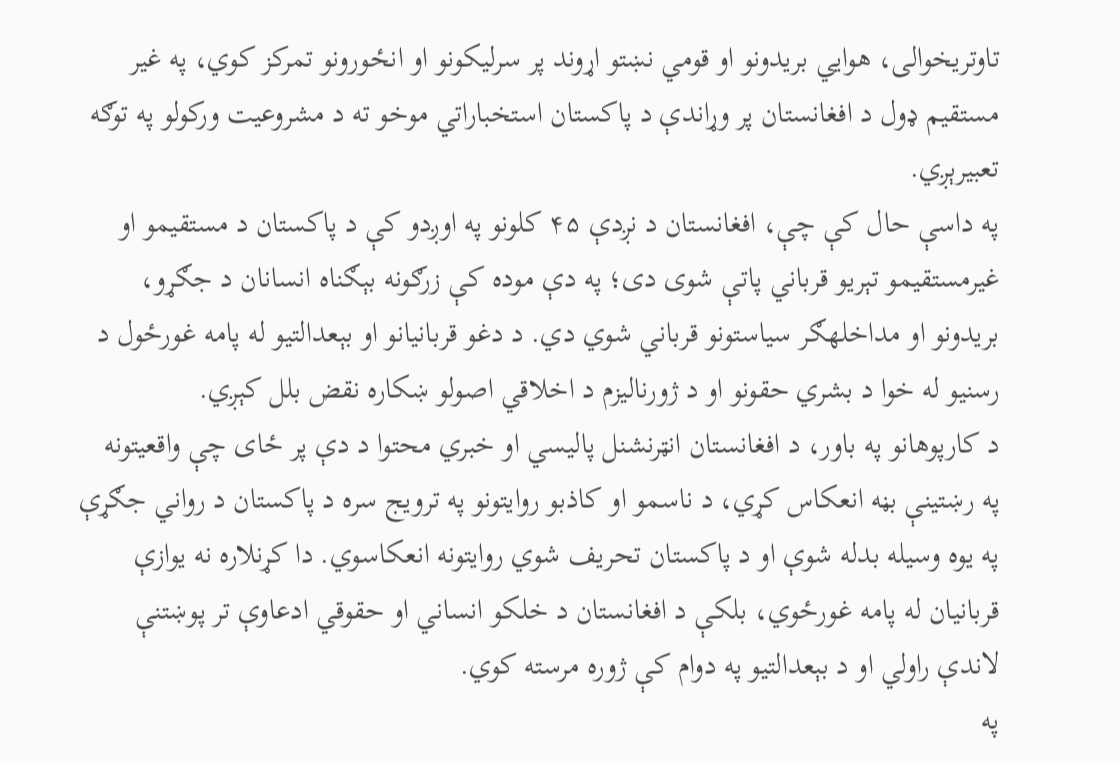تاوتریخوالی، هوايي بریدونو او قومي نښتو اړوند پر سرلیکونو او انځورونو تمرکز کوي، په غیر مستقیم ډول د افغانستان پر وړاندې د پاکستان استخباراتي موخو ته د مشروعیت ورکولو په توګه تعبیرېږي.
په داسې حال کې چې، افغانستان د نږدې ۴۵ کلونو په اوږدو کې د پاکستان د مستقیمو او غیرمستقیمو تېریو قرباني پاتې شوی دی؛ په دې موده کې زرګونه بېګناه انسانان د جګړو، بریدونو او مداخلهګر سیاستونو قرباني شوي دي. د دغو قربانیانو او بېعدالتیو له پامه غورځول د رسنیو له خوا د بشري حقونو او د ژورنالیزم د اخلاقي اصولو ښکاره نقض بلل کېږي.
د کارپوهانو په باور، د افغانستان انټرنشنل پالیسي او خبري محتوا د دې پر ځای چې واقعیتونه په رښتینې بڼه انعکاس کړي، د ناسمو او کاذبو روایتونو په ترویج سره د پاکستان د رواني جګړې په یوه وسیله بدله شوې او د پاکستان تحریف شوي روایتونه انعکاسوي. دا کړنلاره نه یوازې قربانیان له پامه غورځوي، بلکې د افغانستان د خلکو انساني او حقوقي ادعاوې تر پوښتنې لاندې راولي او د بېعدالتیو په دوام کې ژوره مرسته کوي.
په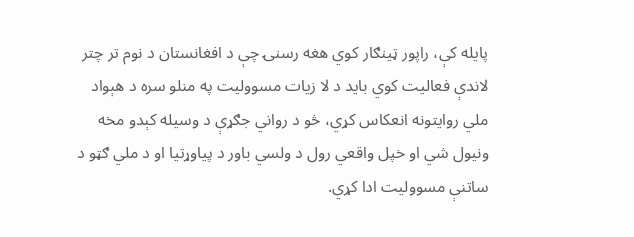پایله کې، راپور ټینګار کوي هغه رسنۍ چې د افغانستان د نوم تر چتر لاندې فعالیت کوي باید د لا زیات مسوولیت په منلو سره د هېواد ملي روایتونه انعکاس کړي، څو د رواني جګړې د وسیله کېدو مخه ونيول شي او خپل واقعي رول د ولسي باور د پیاوړتیا او د ملي ګټو د ساتنې مسوولیت ادا کړي.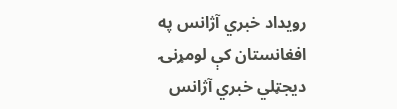رویداد خبري آژانس په افغانستان کې لومړنۍ دیجټلي خبري آژانس